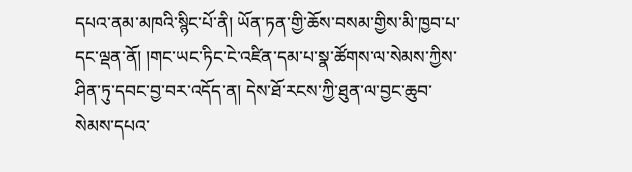དཔའ་ནམ་མཁའི་སྙིང་པོ་ནི། ཡོན་ཏན་གྱི་ཆོས་བསམ་གྱིས་མི་ཁྱབ་པ་དང་ལྡན་ནོ། །གང་ཡང་ཏིང་ངེ་འཛིན་དམ་པ་སྣ་ཚོགས་ལ་སེམས་ཀྱིས་ཤིན་ཏུ་དབང་བྱ་བར་འདོད་ན། དེས་ཐོ་རངས་ཀྱི་ཐུན་ལ་བྱང་ཆུབ་སེམས་དཔའ་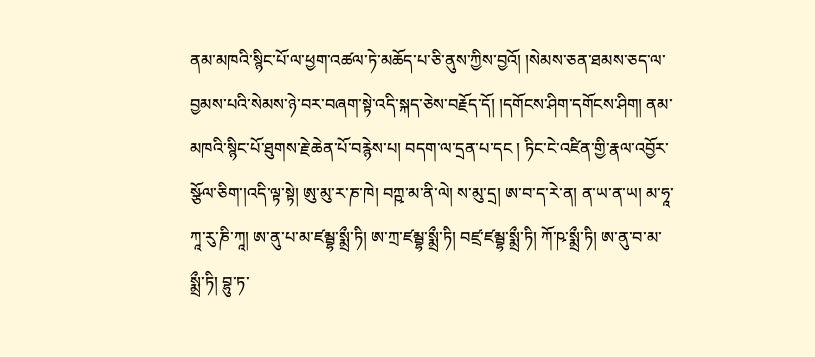ནམ་མཁའི་སྙིང་པོ་ལ་ཕྱག་འཚལ་ཏེ་མཆོད་པ་ཅི་ནུས་ཀྱིས་བྱའོ། །སེམས་ཅན་ཐམས་ཅད་ལ་བྱམས་པའི་སེམས་ཉེ་བར་བཞག་སྟེ་འདི་སྐད་ཅེས་བརྗོད་དོ། །དགོངས་ཤིག་དགོངས་ཤིག། ནམ་མཁའི་སྙིང་པོ་ཐུགས་རྗེ་ཆེན་པོ་བརྙེས་པ། བདག་ལ་དྲན་པ་དང ། ཏིང་ངེ་འཛིན་གྱི་རྣལ་འབྱོར་སྩོལ་ཅིག་།འདི་ལྟ་སྟེ། ཨུ་མུ་ར་ཎ་ཁེ། བཀྵ་མ་ནི་ལེ། ས་མུ་དྲ། ཨ་བ་ད་རེ་ན། ན་ཡ་ན་ཡ། མ་ཧཱ་ཀཱ་རུ་ཎི་ཀཱ། ཨ་ནུ་པ་མ་ཛམྦྷ་སྨྲྀ་ཏི། ཨ་ཀྲ་ཛམྦྷ་སྨྲྀ་ཏི། བཛྲ་ཛམྦྷ་སྨྲྀ་ཏི། ཀོ་ཥ་སྨྲྀ་ཏི། ཨ་ནུ་བ་མ་སྨྲྀ་ཏི། བྷུ་ཏ་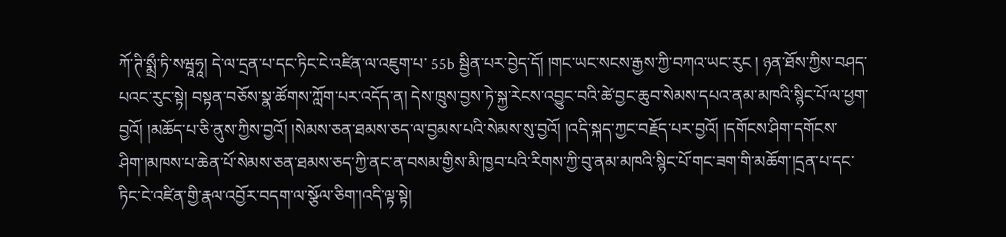ཀོ་ཊི་སྨྲྀ་ཏི་སཝཱཧཱ། དེ་ལ་དྲན་པ་དང་ཏིང་ངེ་འཛིན་ལ་འཇུག་པ་ 55b སྦྱིན་པར་བྱེད་དོ། །གང་ཡང་སངས་རྒྱས་ཀྱི་བཀའ་ཡང་རུང ། ཉན་ཐོས་ཀྱིས་བཤད་པའང་རུང་སྟེ། བསྟན་བཅོས་སྣ་ཚོགས་ཀློག་པར་འདོད་ན། དེས་ཁྲུས་བྱས་ཏེ་སྐྱ་རེངས་འབྱུང་བའི་ཚེ་བྱང་ཆུབ་སེམས་དཔའ་ནམ་མཁའི་སྙིང་པོ་ལ་ཕྱག་བྱའོ། །མཆོད་པ་ཅི་ནུས་ཀྱིས་བྱའོ། །སེམས་ཅན་ཐམས་ཅད་ལ་བྱམས་པའི་སེམས་སུ་བྱའོ། །འདི་སྐད་ཀྱང་བརྗོད་པར་བྱའོ། །དགོངས་ཤིག་དགོངས་ཤིག་།མཁས་པ་ཆེན་པོ་སེམས་ཅན་ཐམས་ཅད་ཀྱི་ནང་ན་བསམ་གྱིས་མི་ཁྱབ་པའི་རིགས་ཀྱི་བུ་ནམ་མཁའི་སྙིང་པོ་གང་ཟག་གི་མཆོག་།དྲན་པ་དང་ཏིང་ངེ་འཛིན་གྱི་རྣལ་འབྱོར་བདག་ལ་སྩོལ་ཅིག་།འདི་ལྟ་སྟེ།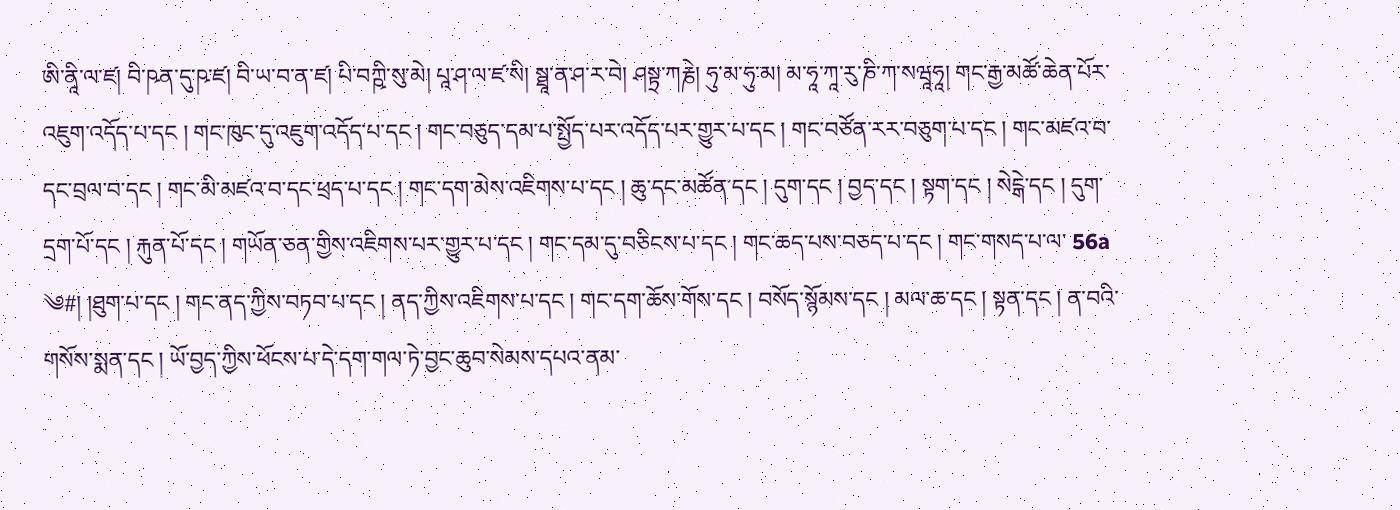ཨི་ནཱི་ལ་ཛ། བི་ཥན་དུ་ཥ་ཛ། བི་ཡ་བ་ན་ཛ། པི་བཀྵི་སུ་མེ། པཱ་ཤ་ལ་ཛ་སི། སྠཱ་ན་ཤ་ར་བེ། ཤསྟྲ་ཀརྞེ། ཧུ་མ་ཧུ་མ། མ་ཧཱ་ཀཱ་རུ་ཎི་ཀ་སཝཱཧཱ། གང་རྒྱ་མཚོ་ཆེན་པོར་འཇུག་འདོད་པ་དང ། གང་ཁུང་དུ་འཇུག་འདོད་པ་དང ། གང་བཅུད་དམ་པ་སྤྱོད་པར་འདོད་པར་གྱུར་པ་དང ། གང་བཙོན་རར་བཅུག་པ་དང ། གང་མཛའ་བ་དང་བྲལ་བ་དང ། གང་མི་མཛའ་བ་དང་ཕྲད་པ་དང ། གང་དག་མེས་འཇིགས་པ་དང ། ཆུ་དང་མཚོན་དང ། དུག་དང ། བྱད་དང ། སྟག་དང ། སེངྒེ་དང ། དུག་དྲག་པོ་དང ། རྐུན་པོ་དང ། གཡོན་ཅན་གྱིས་འཇིགས་པར་གྱུར་པ་དང ། གང་དམ་དུ་བཅིངས་པ་དང ། གང་ཆད་པས་བཅད་པ་དང ། གང་གསད་པ་ལ་ 56a ༄#། །ཐུག་པ་དང ། གང་ནད་ཀྱིས་བཏབ་པ་དང ། ནད་ཀྱིས་འཇིགས་པ་དང ། གང་དག་ཆོས་གོས་དང ། བསོད་སྙོམས་དང ། མལ་ཆ་དང ། སྟན་དང ། ན་བའི་གསོས་སྨན་དང ། ཡོ་བྱད་ཀྱིས་ཕོངས་པ་དེ་དག་གལ་ཏེ་བྱང་ཆུབ་སེམས་དཔའ་ནམ་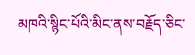མཁའི་སྙིང་པོའི་མིང་ནས་བརྗོད་ཅིང་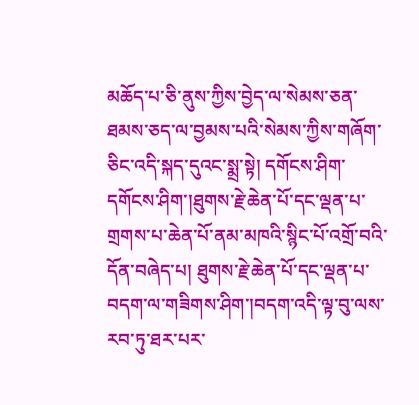མཆོད་པ་ཅི་ནུས་ཀྱིས་བྱེད་ལ་སེམས་ཅན་ཐམས་ཅད་ལ་བྱམས་པའི་སེམས་ཀྱིས་གཞོག་ཅིང་འདི་སྐད་དུའང་སྨྲ་སྟེ། དགོངས་ཤིག་དགོངས་ཤིག་།ཐུགས་རྗེ་ཆེན་པོ་དང་ལྡན་པ་གྲགས་པ་ཆེན་པོ་ནམ་མཁའི་སྙིང་པོ་འགྲོ་བའི་དོན་བཞེད་པ། ཐུགས་རྗེ་ཆེན་པོ་དང་ལྡན་པ་བདག་ལ་གཟིགས་ཤིག་།བདག་འདི་ལྟ་བུ་ལས་རབ་ཏུ་ཐར་པར་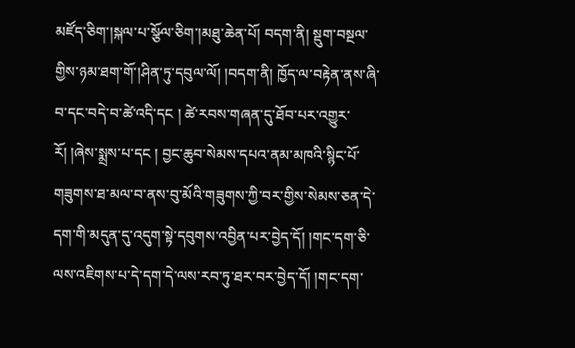མཛོད་ཅིག་།སྐལ་པ་སྩོལ་ཅིག་།མཐུ་ཆེན་པོ། བདག་ནི། སྡུག་བསྔལ་གྱིས་ཉམ་ཐག་གོ་།ཤིན་ཏུ་དབུལ་ལོ། །བདག་ནི། ཁྱོད་ལ་བརྟེན་ནས་ཞི་བ་དང་བདེ་བ་ཚེ་འདི་དང ། ཚེ་རབས་གཞན་དུ་ཐོབ་པར་འགྱུར་རོ། །ཞེས་སྨྲས་པ་དང ། བྱང་ཆུབ་སེམས་དཔའ་ནམ་མཁའི་སྙིང་པོ་གཟུགས་ཐ་མལ་བ་ནས་བུ་མོའི་གཟུགས་ཀྱི་བར་གྱིས་སེམས་ཅན་དེ་དག་གི་མདུན་དུ་འདུག་སྟེ་དབུགས་འབྱིན་པར་བྱེད་དོ། །གང་དག་ཅི་ལས་འཇིགས་པ་དེ་དག་དེ་ལས་རབ་ཏུ་ཐར་བར་བྱེད་དོ། །གང་དག་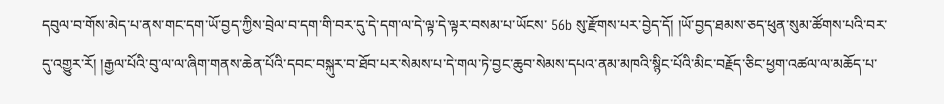དབུལ་བ་གོས་མེད་པ་ནས་གང་དག་ཡོ་བྱད་ཀྱིས་བྲེལ་བ་དག་གི་བར་དུ་དེ་དག་ལ་དེ་ལྟ་དེ་ལྟར་བསམ་པ་ཡོངས་ 56b སུ་རྫོགས་པར་བྱེད་དོ། །ཡོ་བྱད་ཐམས་ཅད་ཕུན་སུམ་ཚོགས་པའི་བར་དུ་འགྱུར་རོ། །རྒྱལ་པོའི་བུ་ལ་ལ་ཞིག་གནས་ཆེན་པོའི་དབང་བསྐུར་བ་ཐོབ་པར་སེམས་པ་དེ་གལ་ཏེ་བྱང་ཆུབ་སེམས་དཔའ་ནམ་མཁའི་སྙིང་པོའི་མིང་བརྗོད་ཅིང་ཕྱག་འཚལ་ལ་མཆོད་པ་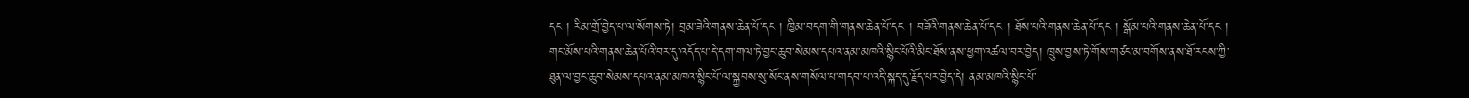དང ། རིམ་གྲོ་བྱེད་པ་ལ་སོགས་ཏེ། བྲམ་ཟེའི་གནས་ཆེན་པོ་དང ། ཁྱིམ་བདག་གི་གནས་ཆེན་པོ་དང ། བཟོའི་གནས་ཆེན་པོ་དང ། ཐོས་པའི་གནས་ཆེན་པོ་དང ། སྒོམ་པའི་གནས་ཆེན་པོ་དང ། གང་མོས་པའི་གནས་ཆེན་པོའི་བར་དུ་འདོད་པ་དེ་དག་གལ་ཏེ་བྱང་ཆུབ་སེམས་དཔའ་ནམ་མཁའི་སྙིང་པོའི་མིང་ཐོས་ནས་ཕྱག་འཚལ་བར་བྱེད། ཁྲུས་བྱས་ཏེ་གོས་གཙང་མ་བགོས་ནས་ཐོ་རངས་ཀྱི་ཐུན་ལ་བྱང་ཆུབ་སེམས་དཔའ་ནམ་མཁའ་སྙིང་པོ་ལ་སྐྱབས་སུ་སོང་ནས་གསོལ་པ་གདབ་པ་འདི་སྐད་དུ་རྗོད་པར་བྱེད་དེ། ནམ་མཁའི་སྙིང་པོ་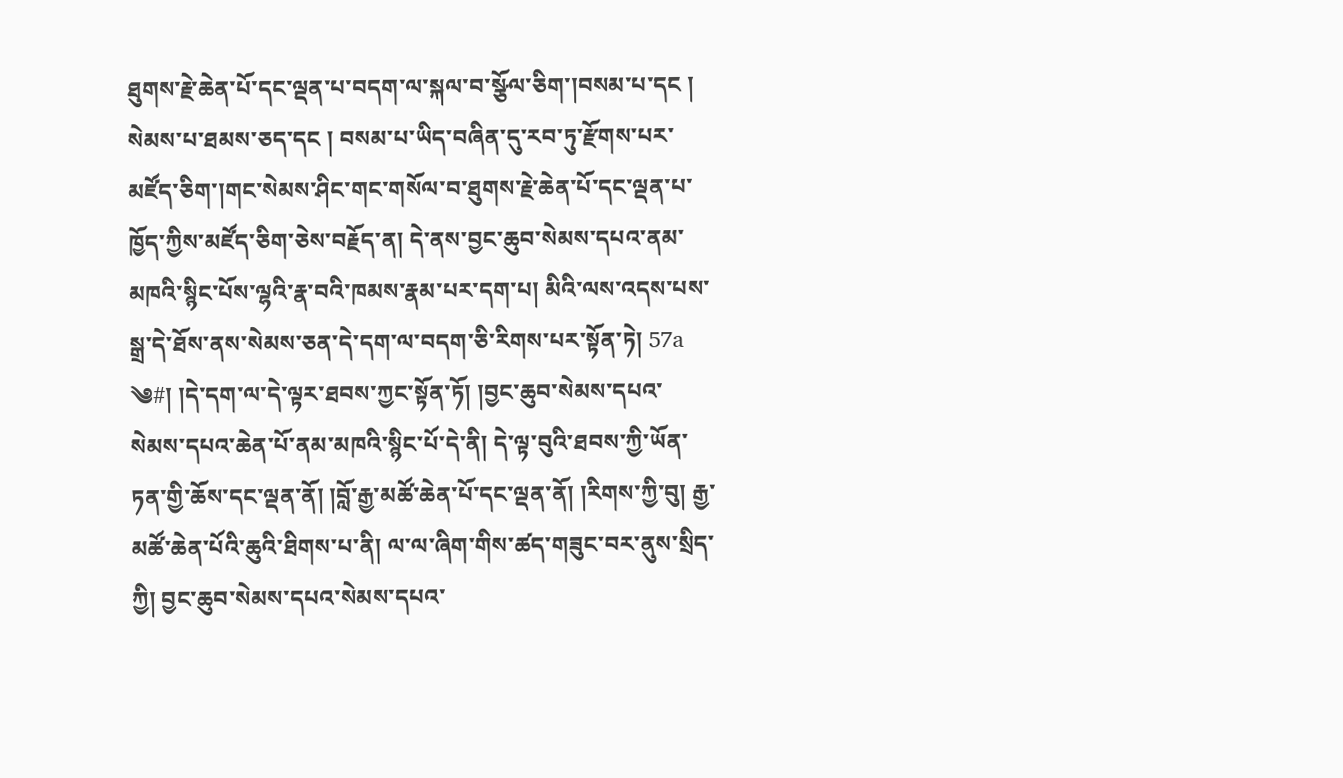ཐུགས་རྗེ་ཆེན་པོ་དང་ལྡན་པ་བདག་ལ་སྐལ་བ་སྩོལ་ཅིག་།བསམ་པ་དང ། སེམས་པ་ཐམས་ཅད་དང ། བསམ་པ་ཡིད་བཞིན་དུ་རབ་ཏུ་རྫོགས་པར་མཛོད་ཅིག་།གང་སེམས་ཤིང་གང་གསོལ་བ་ཐུགས་རྗེ་ཆེན་པོ་དང་ལྡན་པ་ཁྱོད་ཀྱིས་མཛོད་ཅིག་ཅེས་བརྗོད་ན། དེ་ནས་བྱང་ཆུབ་སེམས་དཔའ་ནམ་མཁའི་སྙིང་པོས་ལྷའི་རྣ་བའི་ཁམས་རྣམ་པར་དག་པ། མིའི་ལས་འདས་པས་སྒྲ་དེ་ཐོས་ནས་སེམས་ཅན་དེ་དག་ལ་བདག་ཅི་རིགས་པར་སྟོན་ཏེ། 57a ༄#། །དེ་དག་ལ་དེ་ལྟར་ཐབས་ཀྱང་སྟོན་ཏོ། །བྱང་ཆུབ་སེམས་དཔའ་སེམས་དཔའ་ཆེན་པོ་ནམ་མཁའི་སྙིང་པོ་དེ་ནི། དེ་ལྟ་བུའི་ཐབས་ཀྱི་ཡོན་ཏན་གྱི་ཆོས་དང་ལྡན་ནོ། །བློ་རྒྱ་མཚོ་ཆེན་པོ་དང་ལྡན་ནོ། །རིགས་ཀྱི་བུ། རྒྱ་མཚོ་ཆེན་པོའི་ཆུའི་ཐིགས་པ་ནི། ལ་ལ་ཞིག་གིས་ཚད་གཟུང་བར་ནུས་སྲིད་ཀྱི། བྱང་ཆུབ་སེམས་དཔའ་སེམས་དཔའ་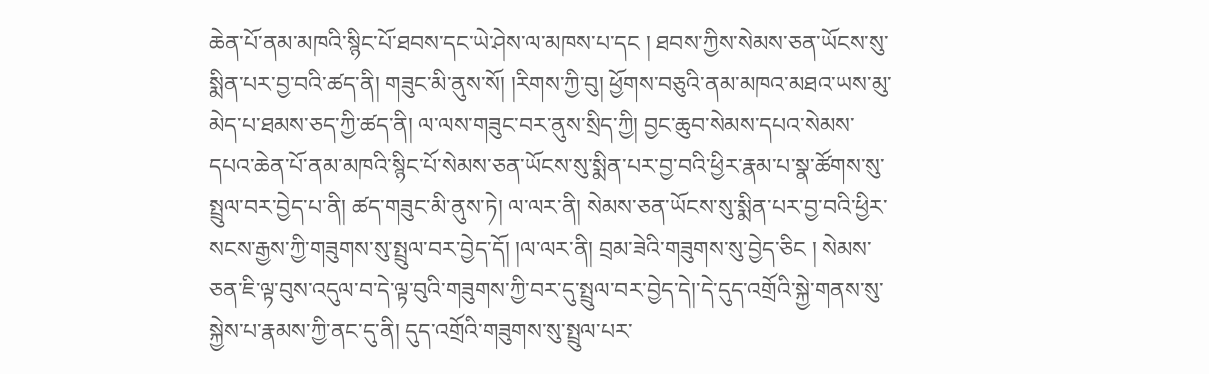ཆེན་པོ་ནམ་མཁའི་སྙིང་པོ་ཐབས་དང་ཡེ་ཤེས་ལ་མཁས་པ་དང ། ཐབས་ཀྱིས་སེམས་ཅན་ཡོངས་སུ་སྨིན་པར་བྱ་བའི་ཚད་ནི། གཟུང་མི་ནུས་སོ། །རིགས་ཀྱི་བུ། ཕྱོགས་བཅུའི་ནམ་མཁའ་མཐའ་ཡས་མུ་མེད་པ་ཐམས་ཅད་ཀྱི་ཚད་ནི། ལ་ལས་གཟུང་བར་ནུས་སྲིད་ཀྱི། བྱང་ཆུབ་སེམས་དཔའ་སེམས་དཔའ་ཆེན་པོ་ནམ་མཁའི་སྙིང་པོ་སེམས་ཅན་ཡོངས་སུ་སྨིན་པར་བྱ་བའི་ཕྱིར་རྣམ་པ་སྣ་ཚོགས་སུ་སྤྲུལ་བར་བྱེད་པ་ནི། ཚད་གཟུང་མི་ནུས་ཏེ། ལ་ལར་ནི། སེམས་ཅན་ཡོངས་སུ་སྨིན་པར་བྱ་བའི་ཕྱིར་སངས་རྒྱས་ཀྱི་གཟུགས་སུ་སྤྲུལ་བར་བྱེད་དོ། །ལ་ལར་ནི། བྲམ་ཟེའི་གཟུགས་སུ་བྱེད་ཅིང ། སེམས་ཅན་ཇི་ལྟ་བུས་འདུལ་བ་དེ་ལྟ་བུའི་གཟུགས་ཀྱི་བར་དུ་སྤྲུལ་བར་བྱེད་དེ།་དེ་དུད་འགྲོའི་སྐྱེ་གནས་སུ་སྐྱེས་པ་རྣམས་ཀྱི་ནང་དུ་ནི། དུད་འགྲོའི་གཟུགས་སུ་སྤྲུལ་པར་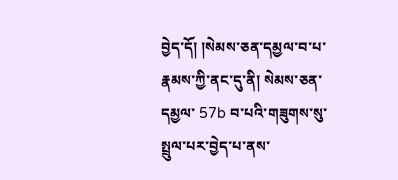བྱེད་དོ། །སེམས་ཅན་དམྱལ་བ་པ་རྣམས་ཀྱི་ནང་དུ་ནི། སེམས་ཅན་དམྱལ་ 57b བ་པའི་གཟུགས་སུ་སྤྲུལ་པར་བྱེད་པ་ནས་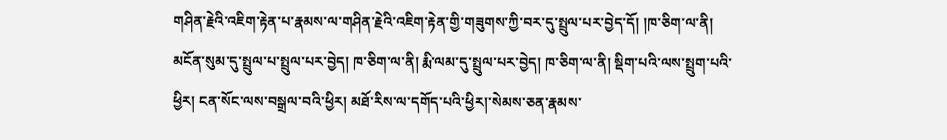གཤིན་རྗེའི་འཇིག་རྟེན་པ་རྣམས་ལ་གཤིན་རྗེའི་འཇིག་རྟེན་གྱི་གཟུགས་ཀྱི་བར་དུ་སྤྲུལ་པར་བྱེད་དོ། །ཁ་ཅིག་ལ་ནི། མངོན་སུམ་དུ་སྤྲུལ་པ་སྤྲུལ་པར་བྱེད། ཁ་ཅིག་ལ་ནི། རྨི་ལམ་དུ་སྤྲུལ་པར་བྱེད། ཁ་ཅིག་ལ་ནི། སྡིག་པའི་ལས་སྤྲུག་པའི་ཕྱིར། ངན་སོང་ལས་བསྒྲལ་བའི་ཕྱིར། མཐོ་རིས་ལ་དགོད་པའི་ཕྱིར།་སེམས་ཅན་རྣམས་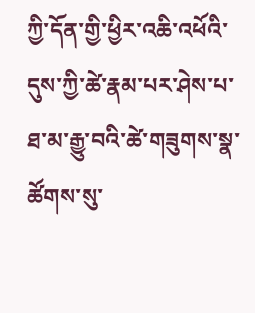ཀྱི་དོན་གྱི་ཕྱིར་འཆི་འཕོའི་དུས་ཀྱི་ཚེ་རྣམ་པར་ཤེས་པ་ཐ་མ་རྒྱུ་བའི་ཚེ་གཟུགས་སྣ་ཚོགས་སུ་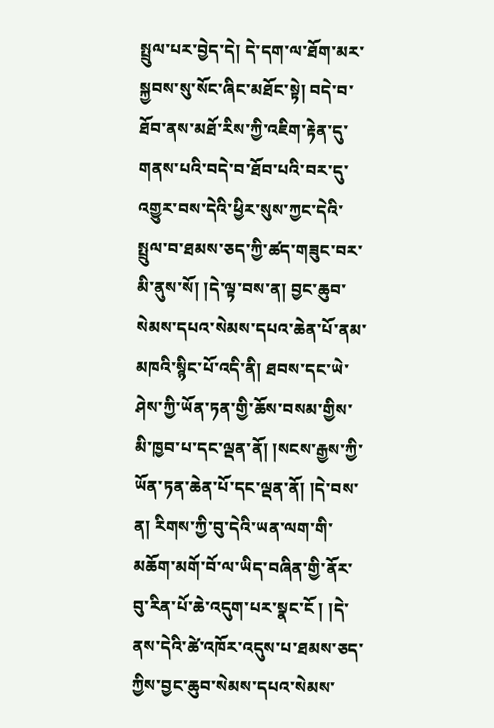སྤྲུལ་པར་བྱེད་དེ། དེ་དག་ལ་ཐོག་མར་སྐྱབས་སུ་སོང་ཞིང་མཐོང་སྟེ། བདེ་བ་ཐོབ་ནས་མཐོ་རིས་ཀྱི་འཇིག་རྟེན་དུ་གནས་པའི་བདེ་བ་ཐོབ་པའི་བར་དུ་འགྱུར་བས་དེའི་ཕྱིར་སུས་ཀྱང་དེའི་སྤྲུལ་བ་ཐམས་ཅད་ཀྱི་ཚད་གཟུང་བར་མི་ནུས་སོ། །དེ་ལྟ་བས་ན། བྱང་ཆུབ་སེམས་དཔའ་སེམས་དཔའ་ཆེན་པོ་ནམ་མཁའི་སྙིང་པོ་འདི་ནི། ཐབས་དང་ཡེ་ཤེས་ཀྱི་ཡོན་ཏན་གྱི་ཆོས་བསམ་གྱིས་མི་ཁྱབ་པ་དང་ལྡན་ནོ། །སངས་རྒྱས་ཀྱི་ཡོན་ཏན་ཆེན་པོ་དང་ལྡན་ནོ། །དེ་བས་ན། རིགས་ཀྱི་བུ་དེའི་ཡན་ལག་གི་མཆོག་མགོ་བོ་ལ་ཡིད་བཞིན་གྱི་ནོར་བུ་རིན་པོ་ཆེ་འདུག་པར་སྣང་ངོ ། །དེ་ནས་དེའི་ཚེ་འཁོར་འདུས་པ་ཐམས་ཅད་ཀྱིས་བྱང་ཆུབ་སེམས་དཔའ་སེམས་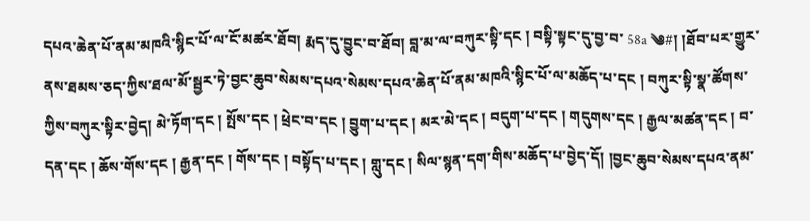དཔའ་ཆེན་པོ་ནམ་མཁའི་སྙིང་པོ་ལ་ངོ་མཚར་ཐོབ། རྨད་དུ་བྱུང་བ་ཐོབ། བླ་མ་ལ་བཀུར་སྟི་དང ། བསྟི་སྟང་དུ་བྱ་བ་ 58a ༄#། །ཐོབ་པར་གྱུར་ནས་ཐམས་ཅད་ཀྱིས་ཐལ་མོ་སྦྱར་ཏེ་བྱང་ཆུབ་སེམས་དཔའ་སེམས་དཔའ་ཆེན་པོ་ནམ་མཁའི་སྙིང་པོ་ལ་མཆོད་པ་དང ། བཀུར་སྟི་སྣ་ཚོགས་ཀྱིས་བཀུར་སྟིར་བྱེད། མེ་ཏོག་དང ། སྤོས་དང ། ཕྲེང་བ་དང ། བྱུག་པ་དང ། མར་མེ་དང ། བདུག་པ་དང ། གདུགས་དང ། རྒྱལ་མཚན་དང ། བ་དན་དང ། ཆོས་གོས་དང ། རྒྱན་དང ། གོས་དང ། བསྟོད་པ་དང ། གླུ་དང ། སིལ་སྙན་དག་གིས་མཆོད་པ་བྱེད་དོ། །བྱང་ཆུབ་སེམས་དཔའ་ནམ་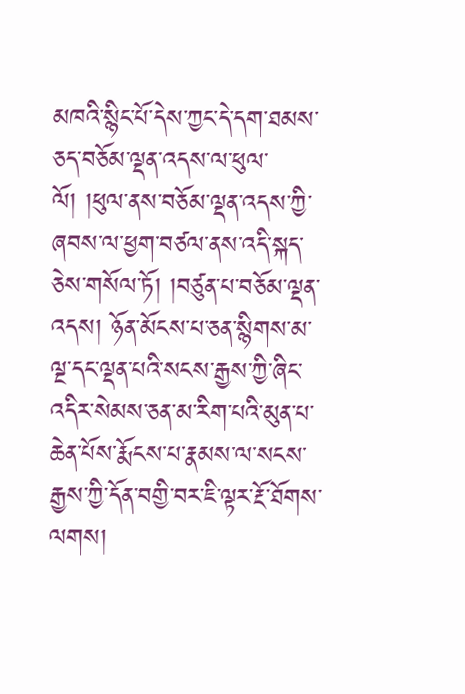མཁའི་སྙིང་པོ་དེས་ཀྱང་དེ་དག་ཐམས་ཅད་བཅོམ་ལྡན་འདས་ལ་ཕུལ་ལོ། །ཕུལ་ནས་བཅོམ་ལྡན་འདས་ཀྱི་ཞབས་ལ་ཕྱག་བཙལ་ནས་འདི་སྐད་ཅེས་གསོལ་ཏོ། །བཙུན་པ་བཅོམ་ལྡན་འདས། ཉོན་མོངས་པ་ཅན་སྙིགས་མ་ལྔ་དང་ལྡན་པའི་སངས་རྒྱས་ཀྱི་ཞིང་འདིར་སེམས་ཅན་མ་རིག་པའི་མུན་པ་ཆེན་པོས་རྨོངས་པ་རྣམས་ལ་སངས་རྒྱས་ཀྱི་དོན་བགྱི་བར་ཇི་ལྟར་རྔོ་ཐོགས་ལགས།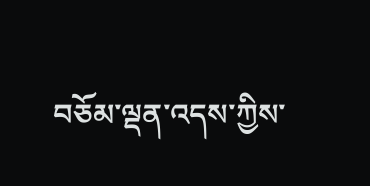བཅོམ་ལྡན་འདས་ཀྱིས་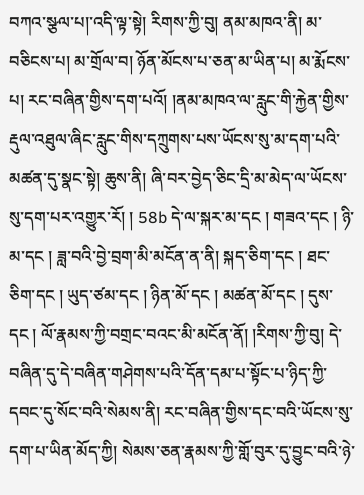བཀའ་སྩལ་པ།་འདི་ལྟ་སྟེ། རིགས་ཀྱི་བུ། ནམ་མཁའ་ནི། མ་བཅིངས་པ། མ་གྲོལ་བ། ཉོན་མོངས་པ་ཅན་མ་ཡིན་པ། མ་རྨོངས་པ། རང་བཞིན་གྱིས་དག་པའོ། །ནམ་མཁའ་ལ་རླུང་གི་རྐྱེན་གྱིས་རྡུལ་འཐུལ་ཞིང་རླུང་གིས་དཀྲུགས་པས་ཡོངས་སུ་མ་དག་པའི་མཚན་དུ་སྣང་སྟེ། ཆུས་ནི། ཞི་བར་བྱེད་ཅིང་དྲི་མ་མེད་ལ་ཡོངས་སུ་དག་པར་འགྱུར་རོ། ། 58b དེ་ལ་སྐར་མ་དང ། གཟའ་དང ། ཉི་མ་དང ། ཟླ་བའི་བྱེ་བྲག་མི་མངོན་ན་ནི། སྐད་ཅིག་དང ། ཐང་ཅིག་དང ། ཡུད་ཙམ་དང ། ཉིན་མོ་དང ། མཚན་མོ་དང ། དུས་དང ། ལོ་རྣམས་ཀྱི་བགྲང་བའང་མི་མངོན་ནོ། །རིགས་ཀྱི་བུ། དེ་བཞིན་དུ་དེ་བཞིན་གཤེགས་པའི་དོན་དམ་པ་སྟོང་པ་ཉིད་ཀྱི་དབང་དུ་སོང་བའི་སེམས་ནི། རང་བཞིན་གྱིས་དང་བའི་ཡོངས་སུ་དག་པ་ཡིན་མོད་ཀྱི། སེམས་ཅན་རྣམས་ཀྱི་གློ་བུར་དུ་བྱུང་བའི་ཉེ་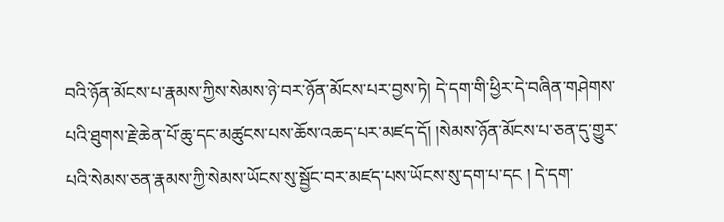བའི་ཉོན་མོངས་པ་རྣམས་ཀྱིས་སེམས་ཉེ་བར་ཉོན་མོངས་པར་བྱས་ཏེ། དེ་དག་གི་ཕྱིར་དེ་བཞིན་གཤེགས་པའི་ཐུགས་རྗེ་ཆེན་པོ་ཆུ་དང་མཚུངས་པས་ཆོས་འཆད་པར་མཛད་དོ། །སེམས་ཉོན་མོངས་པ་ཅན་དུ་གྱུར་པའི་སེམས་ཅན་རྣམས་ཀྱི་སེམས་ཡོངས་སུ་སྦྱོང་བར་མཛད་པས་ཡོངས་སུ་དག་པ་དང ། དེ་དག་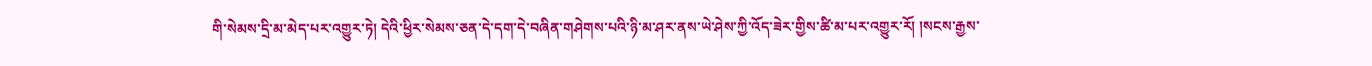གི་སེམས་དྲི་མ་མེད་པར་འགྱུར་ཏེ། དེའི་ཕྱིར་སེམས་ཅན་དེ་དག་དེ་བཞིན་གཤེགས་པའི་ཉི་མ་ཤར་ནས་ཡེ་ཤེས་ཀྱི་འོད་ཟེར་གྱིས་ཚི་མ་པར་འགྱུར་རོ། །སངས་རྒྱས་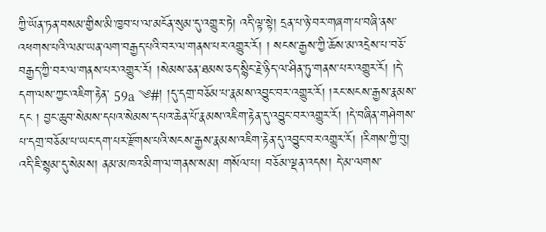ཀྱི་ཡོན་ཏན་བསམ་གྱིས་མི་ཁྱབ་པ་ལ་མངོན་སུམ་དུ་འགྱུར་ཏེ། འདི་ལྟ་སྟེ། དྲན་པ་ཉེ་བར་གཞག་པ་བཞི་ནས་འཕགས་པའི་ལམ་ཡན་ལག་བརྒྱད་པའི་བར་ལ་གནས་པར་འགྱུར་རོ། ། སངས་རྒྱས་ཀྱི་ཆོས་མ་འདྲེས་པ་བཅོ་བརྒྱད་ཀྱི་བར་ལ་གནས་པར་འགྱུར་རོ། །སེམས་ཅན་ཐམས་ཅད་སྙིང་རྗེ་ཉིད་ལ་ཤིན་ཏུ་གནས་པར་འགྱུར་རོ། །དེ་དག་ལས་ཀྱང་འཇིག་རྟེན་ 59a ༄#། །དུ་དགྲ་བཅོམ་པ་རྣམས་འབྱུང་བར་འགྱུར་རོ། །རང་སངས་རྒྱས་རྣམས་དང ། བྱང་ཆུབ་སེམས་དཔའ་སེམས་དཔའ་ཆེན་པོ་རྣམས་འཇིག་རྟེན་དུ་འབྱུང་བར་འགྱུར་རོ། །དེ་བཞིན་གཤེགས་པ་དགྲ་བཅོམ་པ་ཡང་དག་པར་རྫོགས་པའི་སངས་རྒྱས་རྣམས་འཇིག་རྟེན་དུ་འབྱུང་བར་འགྱུར་རོ། །རིགས་ཀྱི་བུ། འདི་ཇི་སྙམ་དུ་སེམས། ནམ་མཁའ་མིག་ལ་གནས་སམ། གསོལ་པ། བཅོམ་ལྡན་འདས། དེ་མ་ལགས་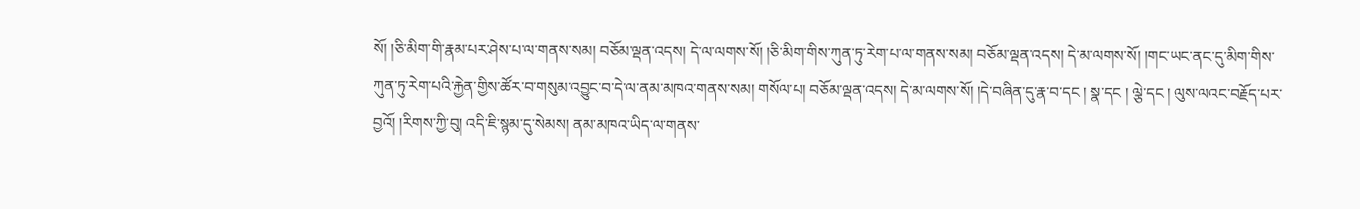སོ། །ཅི་མིག་གི་རྣམ་པར་ཤེས་པ་ལ་གནས་སམ། བཅོམ་ལྡན་འདས། དེ་ལ་ལགས་སོ། །ཅི་མིག་གིས་ཀུན་ཏུ་རེག་པ་ལ་གནས་སམ། བཅོམ་ལྡན་འདས། དེ་མ་ལགས་སོ། །གང་ཡང་ནང་དུ་མིག་གིས་ཀུན་ཏུ་རེག་པའི་རྐྱེན་གྱིས་ཚོར་བ་གསུམ་འབྱུང་བ་དེ་ལ་ནམ་མཁའ་གནས་སམ། གསོལ་པ། བཅོམ་ལྡན་འདས། དེ་མ་ལགས་སོ། །དེ་བཞིན་དུ་རྣ་བ་དང ། སྣ་དང ། ལྕེ་དང ། ལུས་ལའང་བརྗོད་པར་བྱའོ། །རིགས་ཀྱི་བུ། འདི་ཇི་སྙམ་དུ་སེམས། ནམ་མཁའ་ཡིད་ལ་གནས་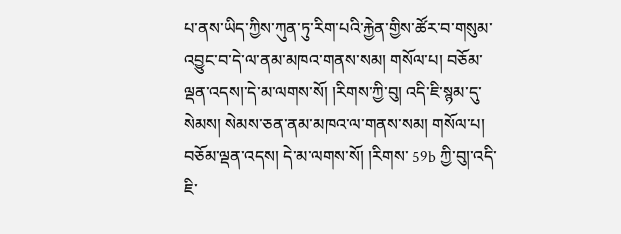པ་ནས་ཡིད་ཀྱིས་ཀུན་ཏུ་རིག་པའི་རྐྱེན་གྱིས་ཚོར་བ་གསུམ་འབྱུང་བ་དེ་ལ་ནམ་མཁའ་གནས་སམ། གསོལ་པ། བཅོམ་ལྡན་འདས།་དེ་མ་ལགས་སོ། །རིགས་ཀྱི་བུ། འདི་ཇི་སྙམ་དུ་སེམས། སེམས་ཅན་ནམ་མཁའ་ལ་གནས་སམ། གསོལ་པ། བཅོམ་ལྡན་འདས། དེ་མ་ལགས་སོ། །རིགས་ 59b ཀྱི་བུ།་འདི་ཇི་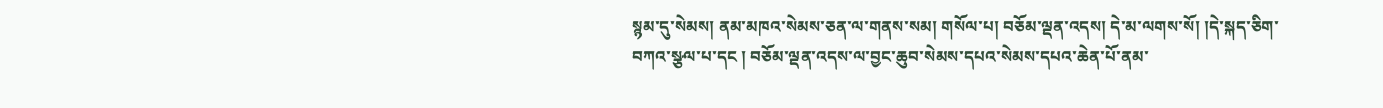སྙམ་དུ་སེམས། ནམ་མཁའ་སེམས་ཅན་ལ་གནས་སམ། གསོལ་པ། བཅོམ་ལྡན་འདས། དེ་མ་ལགས་སོ། །དེ་སྐད་ཅིག་བཀའ་སྩལ་པ་དང ། བཅོམ་ལྡན་འདས་ལ་བྱང་ཆུབ་སེམས་དཔའ་སེམས་དཔའ་ཆེན་པོ་ནམ་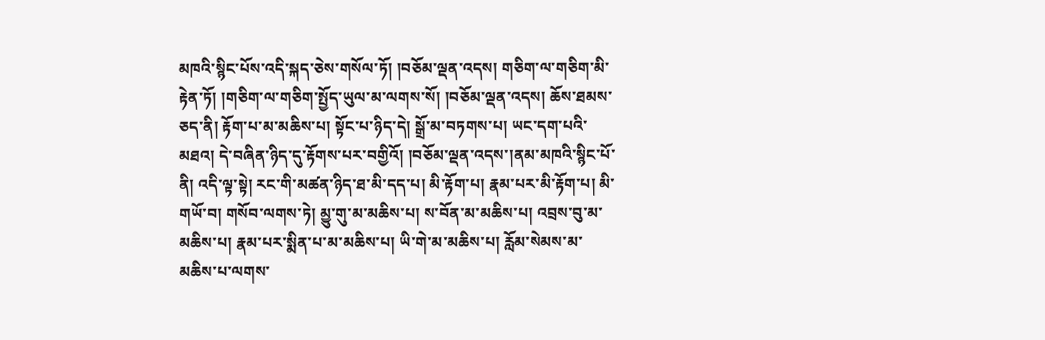མཁའི་སྙིང་པོས་འདི་སྐད་ཅེས་གསོལ་ཏོ། །བཅོམ་ལྡན་འདས། གཅིག་ལ་གཅིག་མི་རྟེན་ཏོ། །གཅིག་ལ་གཅིག་སྤྱོད་ཡུལ་མ་ལགས་སོ། །བཅོམ་ལྡན་འདས། ཆོས་ཐམས་ཅད་ནི། རྟོག་པ་མ་མཆིས་པ། སྟོང་པ་ཉིད་དེ། སྒྲོ་མ་བཏགས་པ། ཡང་དག་པའི་མཐའ། དེ་བཞིན་ཉིད་དུ་རྟོགས་པར་བགྱིའོ། །བཅོམ་ལྡན་འདས་།ནམ་མཁའི་སྙིང་པོ་ནི། འདི་ལྟ་སྟེ། རང་གི་མཚན་ཉིད་ཐ་མི་དད་པ། མི་རྟོག་པ། རྣམ་པར་མི་རྟོག་པ། མི་གཡོ་བ། གསོབ་ལགས་ཏེ། མྱུ་གུ་མ་མཆིས་པ། ས་བོན་མ་མཆིས་པ། འབྲས་བུ་མ་མཆིས་པ། རྣམ་པར་སྨིན་པ་མ་མཆིས་པ། ཡི་གེ་མ་མཆིས་པ། རློམ་སེམས་མ་མཆིས་པ་ལགས་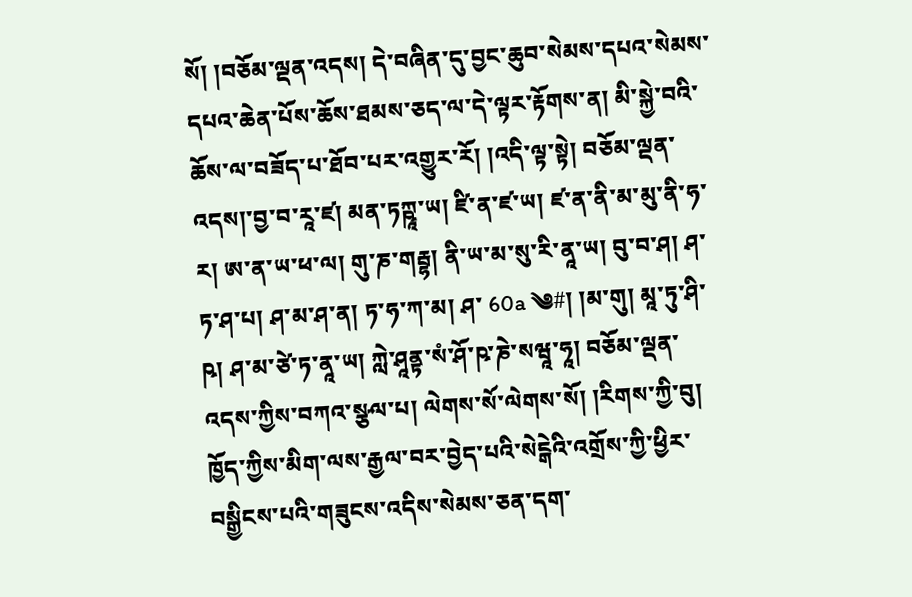སོ། །བཅོམ་ལྡན་འདས། དེ་བཞིན་དུ་བྱང་ཆུབ་སེམས་དཔའ་སེམས་དཔའ་ཆེན་པོས་ཆོས་ཐམས་ཅད་ལ་དེ་ལྟར་རྟོགས་ན། མི་སྐྱེ་བའི་ཆོས་ལ་བཟོད་པ་ཐོབ་པར་འགྱུར་རོ། །འདི་ལྟ་སྟེ། བཅོམ་ལྡན་འདས།་བྱ་བ་རཱ་ཛ། མན་ཏཀྵཱ་ཡ། ཛི་ན་ཛ་ཡ། ཛ་ན་ནི་མ་མུ་ནི་ཧ་ར། ཨ་ན་ཡ་ཕ་ལ། གུ་ཎ་གརྦྷ། ནི་ཡ་མ་སུ་རི་ནཱ་ཡ། བུ་བ་ཤ། ཤ་ཏ་ཤ་པ། ཤ་མ་ཤ་ན། ཏ་ཧ་ཀ་མ། ཤ་ 60a ༄#། །མ་གུ། མཱ་ཏུ་ཤི་ཥ། ཤ་མ་ཙེ་ཏ་ནཱ་ཡ། ཀླེ་ཤཱནྟ་སཾ་ཤོ་ཥ་ཎེ་སཝཱ་ཧཱ། བཅོམ་ལྡན་འདས་ཀྱིས་བཀའ་སྩལ་པ། ལེགས་སོ་ལེགས་སོ། །རིགས་ཀྱི་བུ། ཁྱོད་ཀྱིས་མིག་ལས་རྒྱལ་བར་བྱེད་པའི་སེངྒེའི་འགྲོས་ཀྱི་ཕྱིར་བསྒྱིངས་པའི་གཟུངས་འདིས་སེམས་ཅན་དག་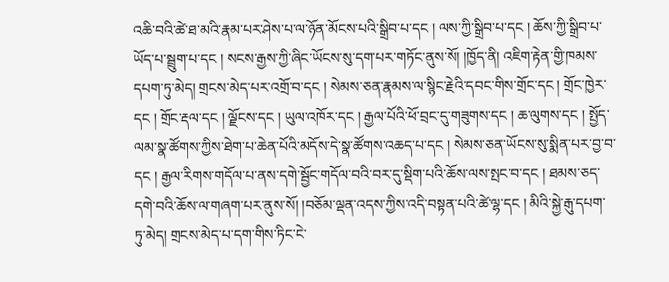འཆི་བའི་ཚེ་ཐ་མའི་རྣམ་པར་ཤེས་པ་ལ་ཉོན་མོངས་པའི་སྒྲིབ་པ་དང ། ལས་ཀྱི་སྒྲིབ་པ་དང ། ཆོས་ཀྱི་སྒྲིབ་པ་ཡོད་པ་སྦྲུག་པ་དང ། སངས་རྒྱས་ཀྱི་ཞིང་ཡོངས་སུ་དག་པར་གཏོང་ནུས་སོ། །ཁྱོད་ནི། འཇིག་རྟེན་གྱི་ཁམས་དཔག་ཏུ་མེད། གྲངས་མེད་པར་འགྲོ་བ་དང ། སེམས་ཅན་རྣམས་ལ་སྙིང་རྗེའི་དབང་གིས་གྲོང་དང ། གྲོང་ཁྱེར་དང ། གྲོང་རྡལ་དང ། ལྗོངས་དང ། ཡུལ་འཁོར་དང ། རྒྱལ་པོའི་ཕོ་བྲང་དུ་གཟུགས་དང ། ཆ་ལུགས་དང ། སྤྱོད་ལམ་སྣ་ཚོགས་ཀྱིས་ཐེག་པ་ཆེན་པོའི་མདོས་དེ་སྣ་ཚོགས་འཆད་པ་དང ། སེམས་ཅན་ཡོངས་སུ་སྨིན་པར་བྱ་བ་དང ། རྒྱལ་རིགས་གདོལ་པ་ནས་དགེ་སྦྱོང་གདོལ་བའི་བར་དུ་སྡིག་པའི་ཆོས་ལས་སྤང་བ་དང ། ཐམས་ཅད་དགེ་བའི་ཆོས་ལ་གཞག་པར་ནུས་སོ། །བཅོམ་ལྡན་འདས་ཀྱིས་འདི་བསྟན་པའི་ཚེ་ལྷ་དང ། མིའི་སྐྱེ་རྒུ་དཔག་ཏུ་མེད། གྲངས་མེད་པ་དག་གིས་ཏིང་ངེ་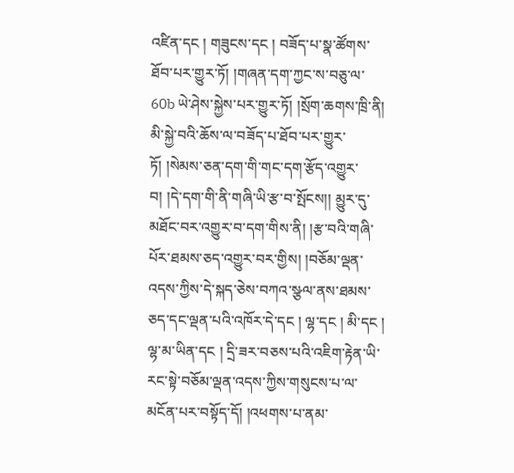འཛིན་དང ། གཟུངས་དང ། བཟོད་པ་སྣ་ཚོགས་ཐོབ་པར་གྱུར་ཏོ། །གཞན་དག་ཀྱང་ས་བཅུ་ལ་ 60b ཡེ་ཤེས་སྐྱེས་པར་གྱུར་ཏོ། །སྲོག་ཆགས་ཁྲི་ནི། མི་སྐྱེ་བའི་ཆོས་ལ་བཟོད་པ་ཐོབ་པར་གྱུར་ཏོ། །སེམས་ཅན་དག་གི་གང་དག་རྩོད་འགྱུར་བ། །དེ་དག་གི་ནི་གཞི་ཡི་རྩ་བ་སྤོངས།། མྱུར་དུ་མཐོང་བར་འགྱུར་བ་དག་གིས་ནི། །རྩ་བའི་གཞི་པོར་ཐམས་ཅད་འགྱུར་བར་གྱིས། །བཅོམ་ལྡན་འདས་ཀྱིས་དེ་སྐད་ཅེས་བཀའ་སྩལ་ནས་ཐམས་ཅད་དང་ལྡན་པའི་འཁོར་དེ་དང ། ལྷ་དང ། མི་དང ། ལྷ་མ་ཡིན་དང ། དྲི་ཟར་བཅས་པའི་འཇིག་རྟེན་ཡི་རང་སྟེ་བཅོམ་ལྡན་འདས་ཀྱིས་གསུངས་པ་ལ་མངོན་པར་བསྟོད་དོ། །འཕགས་པ་ནམ་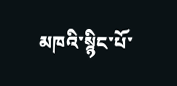མཁའི་སྙིང་པོ་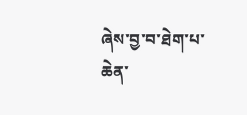ཞེས་བྱ་བ་ཐེག་པ་ཆེན་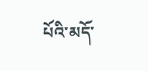པོའི་མདོ་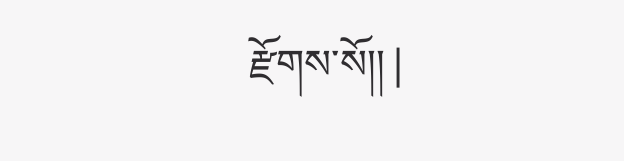རྫོགས་སོ།། |